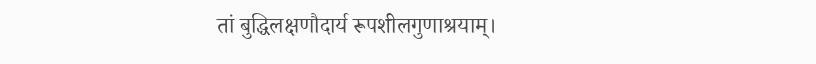तां बुद्धिलक्षणौदार्य रूपशीलगुणाश्रयाम्।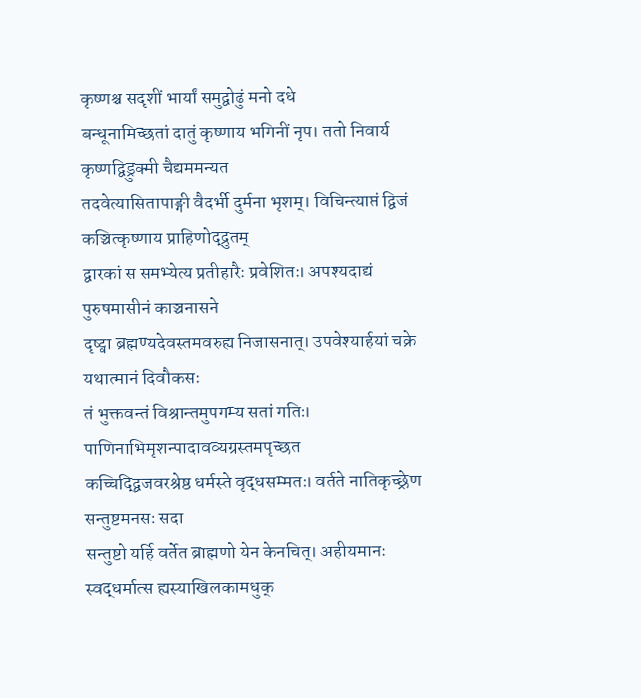कृष्णश्च सदृशीं भार्यां समुद्वोढुं मनो दधे
बन्धूनामिच्छतां दातुं कृष्णाय भगिनीं नृप। ततो निवार्य कृष्णद्विड्रुक्मी चैद्यममन्यत
तदवेत्यासितापाङ्गी वैदर्भी दुर्मना भृशम्। विचिन्त्याप्तं द्विजं कञ्चित्कृष्णाय प्राहिणोद्द्रुतम्
द्वारकां स समभ्येत्य प्रतीहारैः प्रवेशितः। अपश्यदाद्यं पुरुषमासीनं काञ्चनासने
दृष्ट्वा ब्रह्मण्यदेवस्तमवरुह्य निजासनात्। उपवेश्यार्हयां चक्रे यथात्मानं दिवौकसः
तं भुक्तवन्तं विश्रान्तमुपगम्य सतां गतिः। पाणिनाभिमृशन्पादावव्यग्रस्तमपृच्छत
कच्चिद्द्विजवरश्रेष्ठ धर्मस्ते वृद्धसम्मतः। वर्तते नातिकृच्छ्रेण सन्तुष्टमनसः सदा
सन्तुष्टो यर्हि वर्तेत ब्राह्मणो येन केनचित्। अहीयमानः स्वद्धर्मात्स ह्यस्याखिलकामधुक्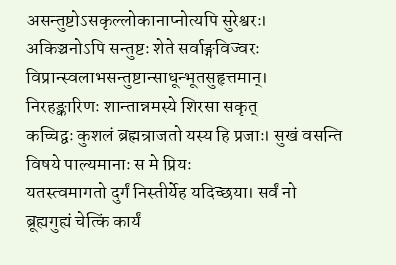असन्तुष्टोऽसकृल्लोकानाप्नोत्यपि सुरेश्वरः। अकिञ्चनोऽपि सन्तुष्टः शेते सर्वाङ्गविज्वरः
विप्रान्स्वलाभसन्तुष्टान्साधून्भूतसुहृत्तमान्। निरहङ्कारिणः शान्तान्नमस्ये शिरसा सकृत्
कच्चिद्वः कुशलं ब्रह्मन्राजतो यस्य हि प्रजाः। सुखं वसन्ति विषये पाल्यमानाः स मे प्रियः
यतस्त्वमागतो दुर्गं निस्तीर्येह यदिच्छया। सर्वं नो ब्रूह्यगुह्यं चेत्किं कार्यं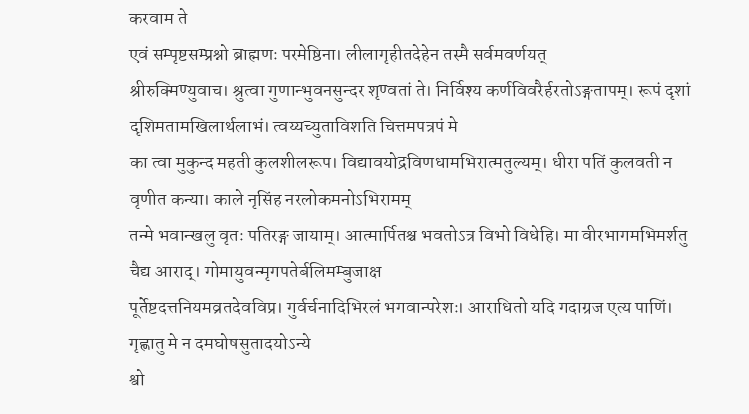करवाम ते
एवं सम्पृष्टसम्प्रश्नो ब्राह्मणः परमेष्ठिना। लीलागृहीतदेहेन तस्मै सर्वमवर्णयत्
श्रीरुक्मिण्युवाच। श्रुत्वा गुणान्भुवनसुन्दर शृण्वतां ते। निर्विश्य कर्णविवरैर्हरतोऽङ्गतापम्। रूपं दृशां दृशिमतामखिलार्थलाभं। त्वय्यच्युताविशति चित्तमपत्रपं मे
का त्वा मुकुन्द महती कुलशीलरूप। विद्यावयोद्रविणधामभिरात्मतुल्यम्। धीरा पतिं कुलवती न वृणीत कन्या। काले नृसिंह नरलोकमनोऽभिरामम्
तन्मे भवान्खलु वृतः पतिरङ्ग जायाम्। आत्मार्पितश्च भवतोऽत्र विभो विधेहि। मा वीरभागमभिमर्शतु चैद्य आराद्। गोमायुवन्मृगपतेर्बलिमम्बुजाक्ष
पूर्तेष्टदत्तनियमव्रतदेवविप्र। गुर्वर्चनादिभिरलं भगवान्परेशः। आराधितो यदि गदाग्रज एत्य पाणिं। गृह्णातु मे न दमघोषसुतादयोऽन्ये
श्वो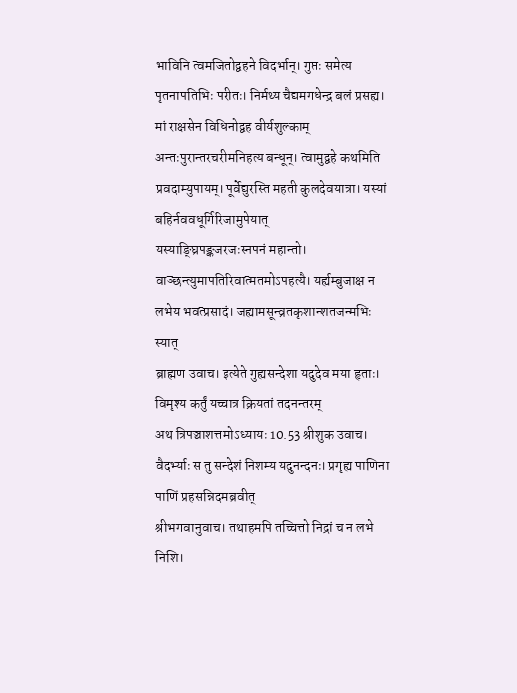भाविनि त्वमजितोद्वहने विदर्भान्। गुप्तः समेत्य पृतनापतिभिः परीतः। निर्मथ्य चैद्यमगधेन्द्र बलं प्रसह्य। मां राक्षसेन विधिनोद्वह वीर्यशुल्काम्
अन्तःपुरान्तरचरीमनिहत्य बन्धून्। त्वामुद्वहे कथमिति प्रवदाम्युपायम्। पूर्वेद्युरस्ति महती कुलदेवयात्रा। यस्यां बहिर्नववधूर्गिरिजामुपेयात्
यस्याङ्घ्रिपङ्कजरजःस्नपनं महान्तो। वाञ्छन्त्युमापतिरिवात्मतमोऽपहत्यै। यर्ह्यम्बुजाक्ष न लभेय भवत्प्रसादं। जह्यामसून्व्रतकृशान्शतजन्मभिः स्यात्
ब्राह्मण उवाच। इत्येते गुह्यसन्देशा यदुदेव मया हृताः। विमृश्य कर्तुं यच्चात्र क्रियतां तदनन्तरम्
अथ त्रिपञ्चाशत्तमोऽध्यायः 10.53 श्रीशुक उवाच। वैदर्भ्याः स तु सन्देशं निशम्य यदुनन्दनः। प्रगृह्य पाणिना पाणिं प्रहसन्निदमब्रवीत्
श्रीभगवानुवाच। तथाहमपि तच्चित्तो निद्रां च न लभे निशि।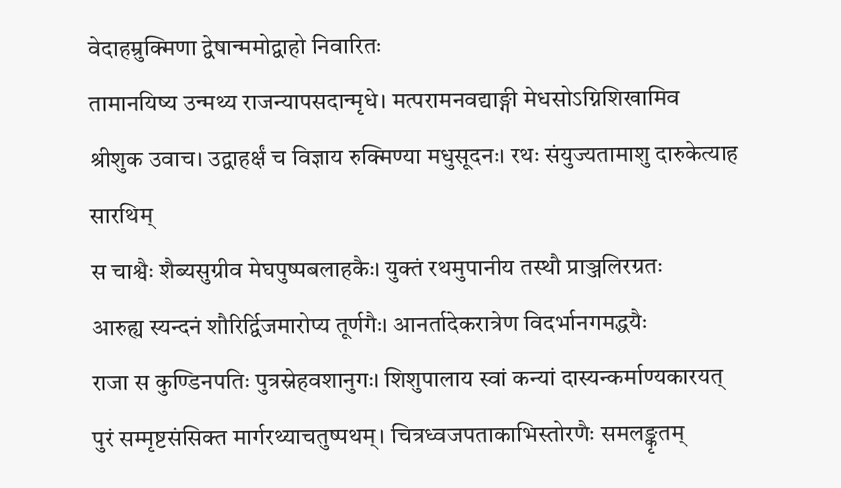वेदाहम्रुक्मिणा द्वेषान्ममोद्वाहो निवारितः
तामानयिष्य उन्मथ्य राजन्यापसदान्मृधे। मत्परामनवद्याङ्गी मेधसोऽग्निशिखामिव
श्रीशुक उवाच। उद्वाहर्क्षं च विज्ञाय रुक्मिण्या मधुसूदनः। रथः संयुज्यतामाशु दारुकेत्याह सारथिम्
स चाश्वैः शैब्यसुग्रीव मेघपुष्पबलाहकैः। युक्तं रथमुपानीय तस्थौ प्राञ्जलिरग्रतः
आरुह्य स्यन्दनं शौरिर्द्विजमारोप्य तूर्णगैः। आनर्तादेकरात्रेण विदर्भानगमद्धयैः
राजा स कुण्डिनपतिः पुत्रस्नेहवशानुगः। शिशुपालाय स्वां कन्यां दास्यन्कर्माण्यकारयत्
पुरं सम्मृष्टसंसिक्त मार्गरथ्याचतुष्पथम्। चित्रध्वजपताकाभिस्तोरणैः समलङ्कृतम्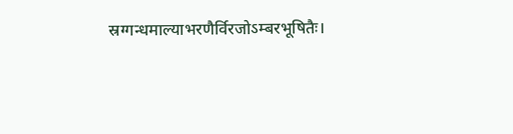स्रग्गन्धमाल्याभरणैर्विरजोऽम्बरभूषितैः।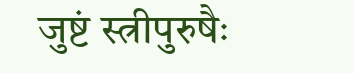जुष्टं स्त्रीपुरुषैः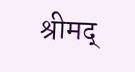श्रीमद्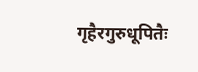गृहैरगुरुधूपितैः